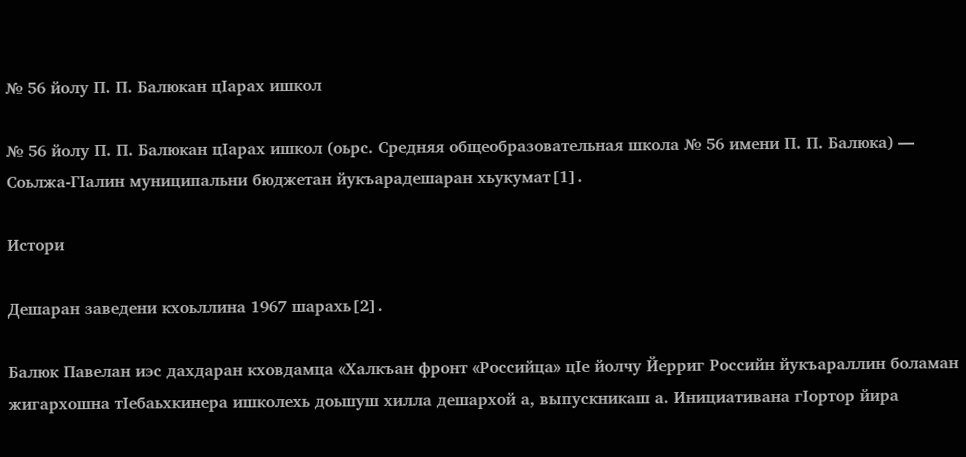№ 56 йолу П. П. Балюкан цӀарах ишкол

№ 56 йолу П. П. Балюкан цӀарах ишкол (оьрс. Средняя общеобразовательная школа № 56 имени П. П. Балюка) — Соьлжа-ГӀалин муниципальни бюджетан йукъарадешаран хьукумат[1].

Истори

Дешаран заведени кхоьллина 1967 шарахь[2].

Балюк Павелан иэс дахдаран кховдамца «Халкъан фронт «Российца» цӀе йолчу Йерриг Российн йукъараллин боламан жигархошна тӀебаьхкинера ишколехь доьшуш хилла дешархой а, выпускникаш а. Инициативана гӀортор йира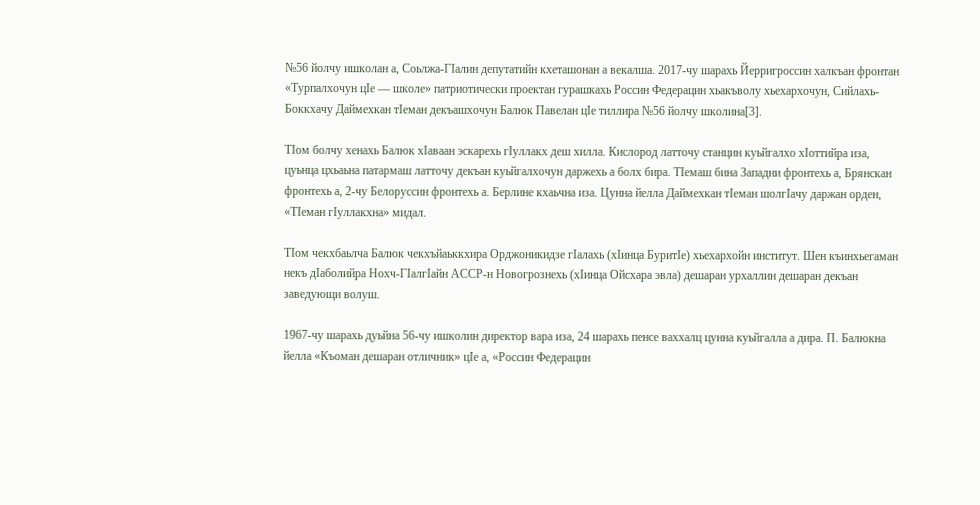№56 йолчу ишколан а, Соьлжа-ГӀалин депутатийн кхеташонан а векалша. 2017-чу шарахь Йерригроссин халкъан фронтан «Турпалхочун цӀе — школе» патриотически проектан гурашкахь Россин Федерацин хьакъволу хьехархочун, Сийлахь-Боккхачу Даймехкан тӀеман декъашхочун Балюк Павелан цӀе тиллира №56 йолчу школина[3].

ТӀом болчу хенахь Балюк хӀаваан эскарехь гӀуллакх деш хилла. Кислород латточу станцин куьйгалхо хӀоттийра иза, цуьнца цхьаьна патармаш латточу декъан куьйгалхочун даржехь а болх бира. ТӀемаш бина Западни фронтехь а, Брянскан фронтехь а, 2-чу Белоруссин фронтехь а. Берлине кхаьчна иза. Цунна йелла Даймехкан тӀеман шолгӀачу даржан орден, «ТӀеман гӀуллакхна» мидал.

ТӀом чекхбаьлча Балюк чекхъйаьккхира Орджоникидзе гӀалахь (хӀинца БуритӀе) хьехархойн институт. Шен къинхьегаман некъ дӀаболийра Нохч-ГӀалгӀайн АССР-н Новогрознехь (хӀинца Ойсхара эвла) дешаран урхаллин дешаран декъан заведующи волуш.

1967-чу шарахь дуьйна 56-чу ишколин директор вара иза, 24 шарахь пенсе ваххалц цунна куьйгалла а дира. П. Балюкна йелла «Къоман дешаран отличник» цӀе а, «Россин Федерацин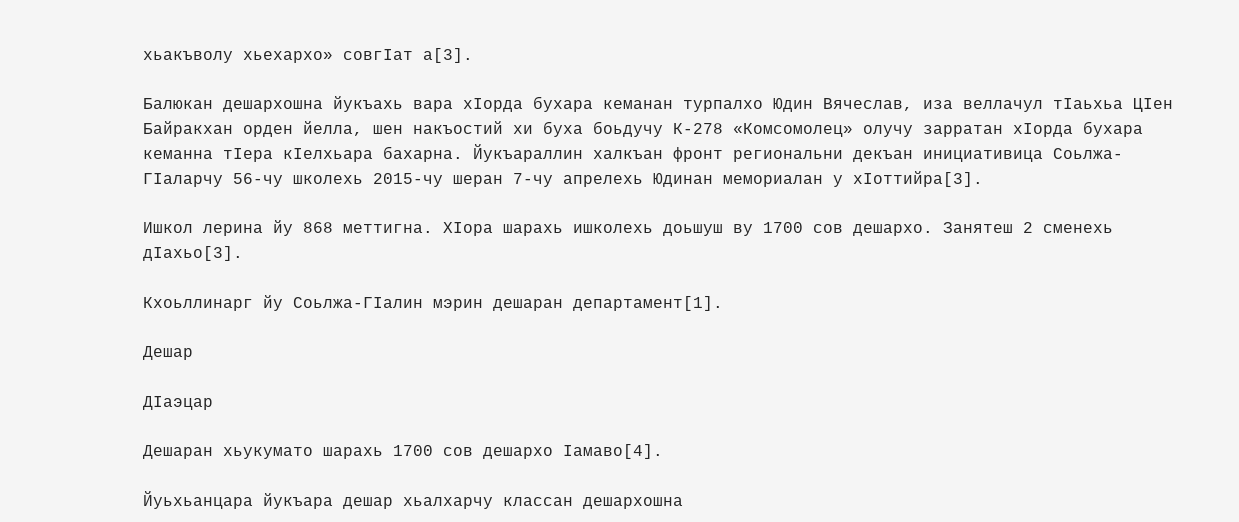хьакъволу хьехархо» совгӀат а[3].

Балюкан дешархошна йукъахь вара хӀорда бухара кеманан турпалхо Юдин Вячеслав, иза веллачул тӀаьхьа ЦӀен Байракхан орден йелла, шен накъостий хи буха боьдучу К-278 «Комсомолец» олучу зарратан хӀорда бухара кеманна тӀера кӀелхьара бахарна. Йукъараллин халкъан фронт региональни декъан инициативица Соьлжа-ГӀаларчу 56-чу школехь 2015-чу шеран 7-чу апрелехь Юдинан мемориалан у хӀоттийра[3].

Ишкол лерина йу 868 меттигна. ХӀора шарахь ишколехь доьшуш ву 1700 сов дешархо. Занятеш 2 сменехь дӀахьо[3].

Кхоьллинарг йу Соьлжа-ГӀалин мэрин дешаран департамент[1].

Дешар

ДӀаэцар

Дешаран хьукумато шарахь 1700 сов дешархо Ӏамаво[4].

Йуьхьанцара йукъара дешар хьалхарчу классан дешархошна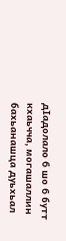дӀадолало 6 шо 6 бутт кхаьчча, могашаллин бахьанашца дуьхьал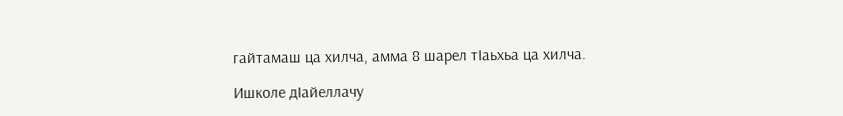гайтамаш ца хилча, амма 8 шарел тӀаьхьа ца хилча.

Ишколе дӀайеллачу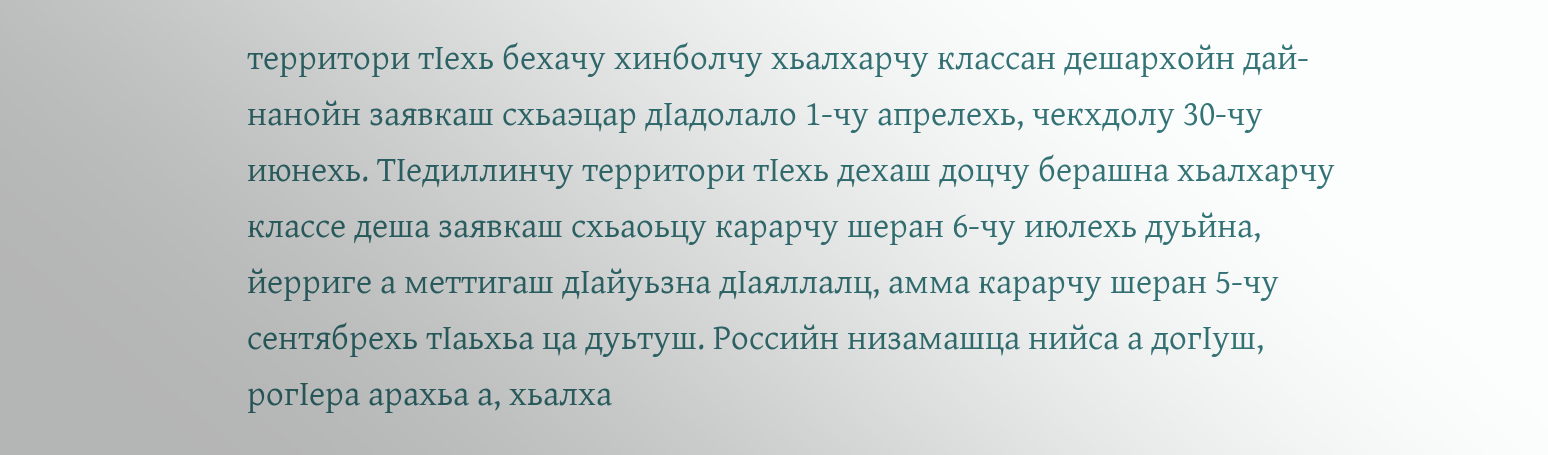территори тӀехь бехачу хинболчу хьалхарчу классан дешархойн дай-нанойн заявкаш схьаэцар дӀадолало 1-чу апрелехь, чекхдолу 30-чу июнехь. ТӀедиллинчу территори тӀехь дехаш доцчу берашна хьалхарчу классе деша заявкаш схьаоьцу карарчу шеран 6-чу июлехь дуьйна, йерриге а меттигаш дӀайуьзна дӀаяллалц, амма карарчу шеран 5-чу сентябрехь тӀаьхьа ца дуьтуш. Российн низамашца нийса а догӀуш, рогӀера арахьа а, хьалха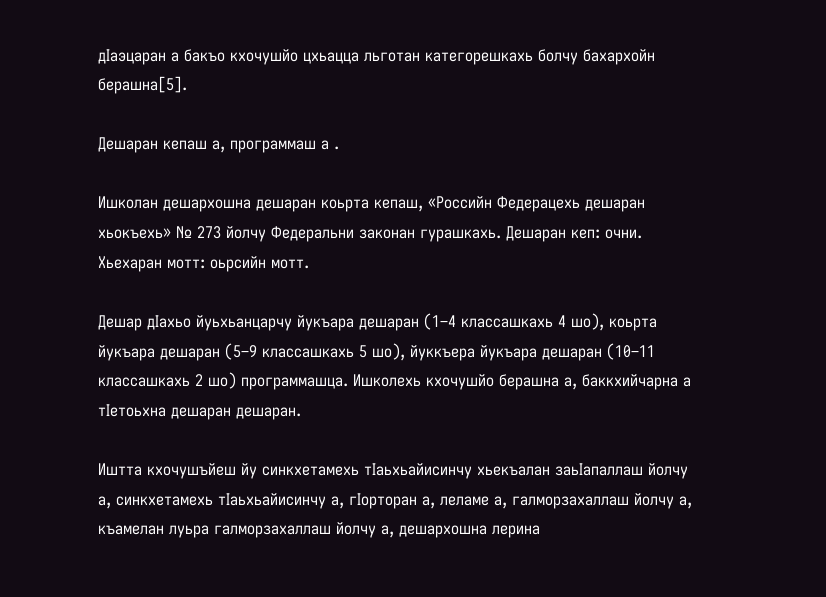дӀаэцаран а бакъо кхочушйо цхьацца льготан категорешкахь болчу бахархойн берашна[5].

Дешаран кепаш а, программаш а .

Ишколан дешархошна дешаран коьрта кепаш, «Российн Федерацехь дешаран хьокъехь» № 273 йолчу Федеральни законан гурашкахь. Дешаран кеп: очни. Хьехаран мотт: оьрсийн мотт.

Дешар дӀахьо йуьхьанцарчу йукъара дешаран (1–4 классашкахь 4 шо), коьрта йукъара дешаран (5–9 классашкахь 5 шо), йуккъера йукъара дешаран (10–11 классашкахь 2 шо) программашца. Ишколехь кхочушйо берашна а, баккхийчарна а тӀетоьхна дешаран дешаран.

Иштта кхочушъйеш йу синкхетамехь тӀаьхьайисинчу хьекъалан заьӀапаллаш йолчу а, синкхетамехь тӀаьхьайисинчу а, гӀорторан а, леламе а, галморзахаллаш йолчу а, къамелан луьра галморзахаллаш йолчу а, дешархошна лерина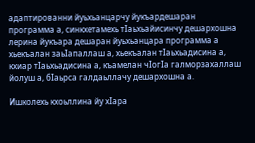адаптированни йуьхьанцарчу йукъардешаран программа а, синкхетамехь тӀаьхьайисинчу дешархошна лерина йукъара дешаран йуьхьанцара программа а хьекъалан заьӀапаллаш а, хьекъалан тӀаьхьадисина а, кхиар тӀаьхьадисина а, къамелан чӀогӀа галморзахаллаш йолуш а, бӀаьрса галдаьллачу дешархошна а.

Ишколехь кхоьллина йу хӀара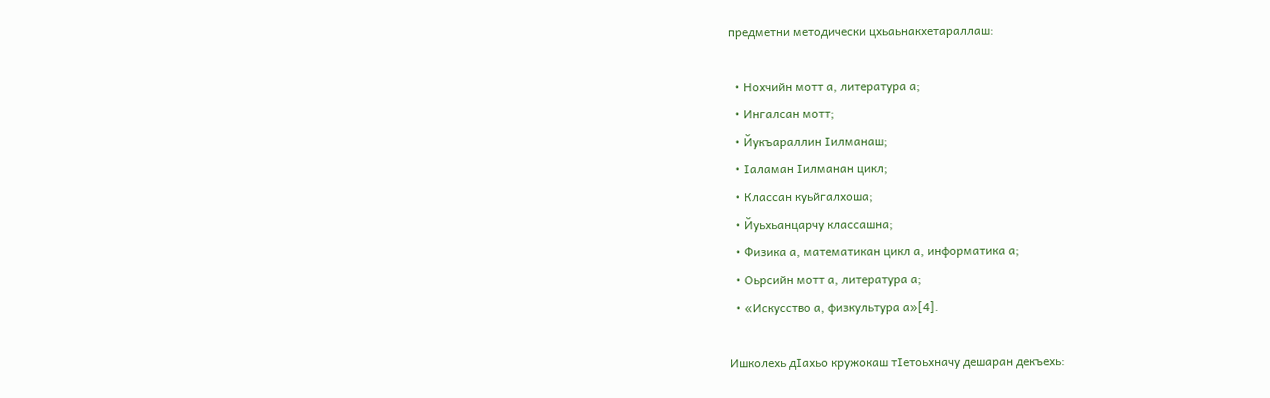предметни методически цхьаьнакхетараллаш:

  • Нохчийн мотт а, литература а;
  • Ингалсан мотт;
  • Йукъараллин Ӏилманаш;
  • Ӏаламан Ӏилманан цикл;
  • Классан куьйгалхоша;
  • Йуьхьанцарчу классашна;
  • Физика а, математикан цикл а, информатика а;
  • Оьрсийн мотт а, литература а;
  • «Искусство а, физкультура а»[4].

Ишколехь дӀахьо кружокаш тӀетоьхначу дешаран декъехь: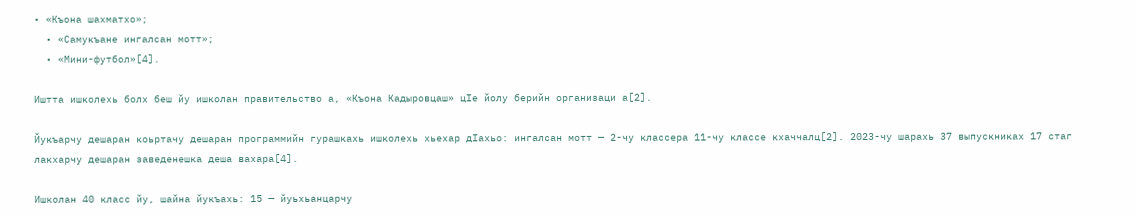• «Къона шахматхо»;
  • «Самукъане ингалсан мотт»;
  • «Мини-футбол»[4].

Иштта ишколехь болх беш йу ишколан правительство а, «Къона Кадыровцаш» цӀе йолу берийн организаци а[2].

Йукъарчу дешаран коьртачу дешаран программийн гурашкахь ишколехь хьехар дӀахьо: ингалсан мотт — 2-чу классера 11-чу классе кхаччалц[2]. 2023-чу шарахь 37 выпускниках 17 стаг лакхарчу дешаран заведенешка деша вахара[4].

Ишколан 40 класс йу, шайна йукъахь: 15 — йуьхьанцарчу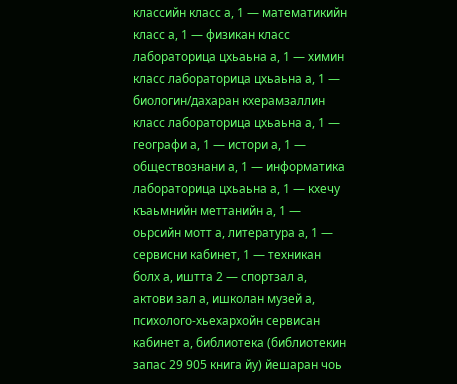классийн класс а, 1 — математикийн класс а, 1 — физикан класс лабораторица цхьаьна а, 1 — химин класс лабораторица цхьаьна а, 1 — биологин/дахаран кхерамзаллин класс лабораторица цхьаьна а, 1 — географи а, 1 — истори а, 1 — обществознани а, 1 — информатика лабораторица цхьаьна а, 1 — кхечу къаьмнийн меттанийн а, 1 — оьрсийн мотт а, литература а, 1 — сервисни кабинет, 1 — техникан болх а, иштта 2 — спортзал а, актови зал а, ишколан музей а, психолого-хьехархойн сервисан кабинет а, библиотека (библиотекин запас 29 905 книга йу) йешаран чоь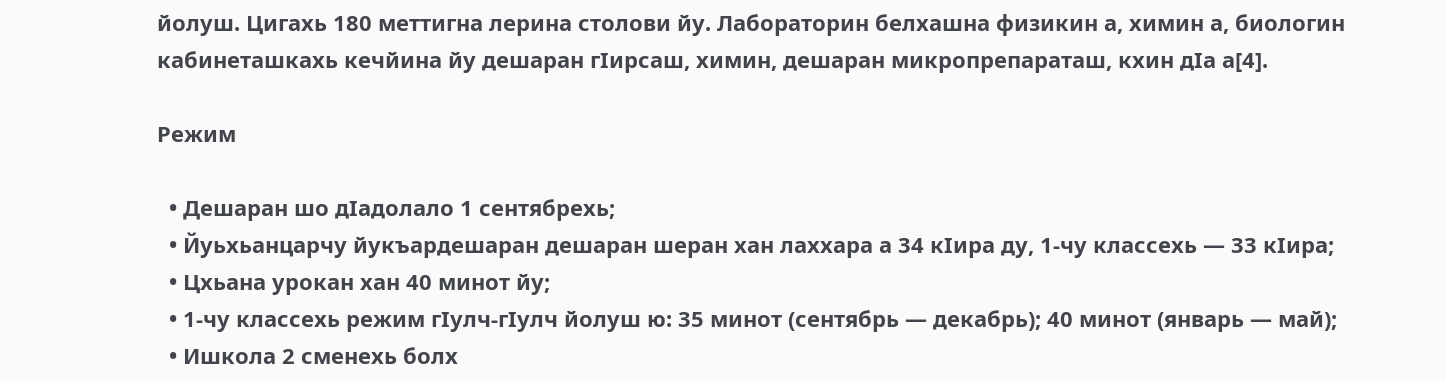йолуш. Цигахь 180 меттигна лерина столови йу. Лабораторин белхашна физикин а, химин а, биологин кабинеташкахь кечйина йу дешаран гӀирсаш, химин, дешаран микропрепараташ, кхин дӀа а[4].

Режим

  • Дешаран шо дӀадолало 1 сентябрехь;
  • Йуьхьанцарчу йукъардешаран дешаран шеран хан лаххара а 34 кӀира ду, 1-чу классехь — 33 кӀира;
  • Цхьана урокан хан 40 минот йу;
  • 1-чу классехь режим гӀулч-гӀулч йолуш ю: 35 минот (сентябрь — декабрь); 40 минот (январь — май);
  • Ишкола 2 сменехь болх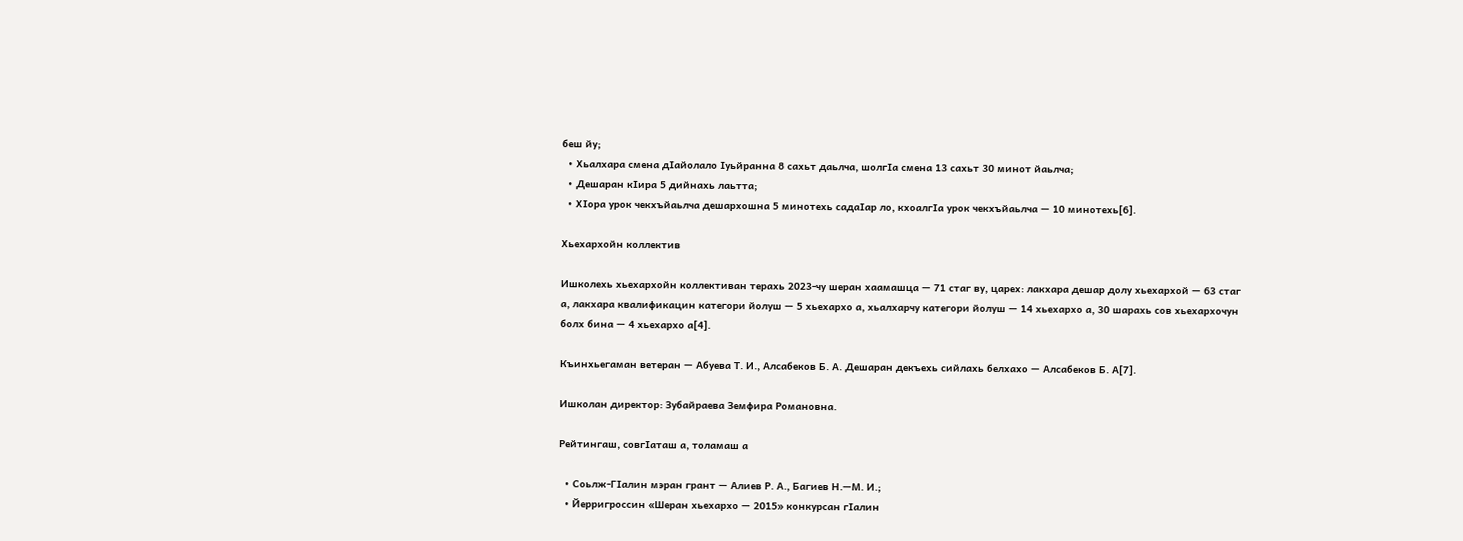беш йу;
  • Хьалхара смена дӀайолало Ӏуьйранна 8 сахьт даьлча, шолгӀа смена 13 сахьт 30 минот йаьлча;
  • Дешаран кӀира 5 дийнахь лаьтта;
  • ХӀора урок чекхъйаьлча дешархошна 5 минотехь садаӀар ло, кхоалгӀа урок чекхъйаьлча — 10 минотехь[6].

Хьехархойн коллектив

Ишколехь хьехархойн коллективан терахь 2023-чу шеран хаамашца — 71 стаг ву, царех: лакхара дешар долу хьехархой — 63 стаг а, лакхара квалификацин категори йолуш — 5 хьехархо а, хьалхарчу категори йолуш — 14 хьехархо а, 30 шарахь сов хьехархочун болх бина — 4 хьехархо а[4].

Къинхьегаман ветеран — Абуева Т. И., Алсабеков Б. А. Дешаран декъехь сийлахь белхахо — Алсабеков Б. А[7].

Ишколан директор: Зубайраева Земфира Романовна.

Рейтингаш, совгӀаташ а, толамаш а

  • Соьлж-ГӀалин мэран грант — Алиев Р. А., Багиев Н.—М. И.;
  • Йерригроссин «Шеран хьехархо — 2015» конкурсан гӀалин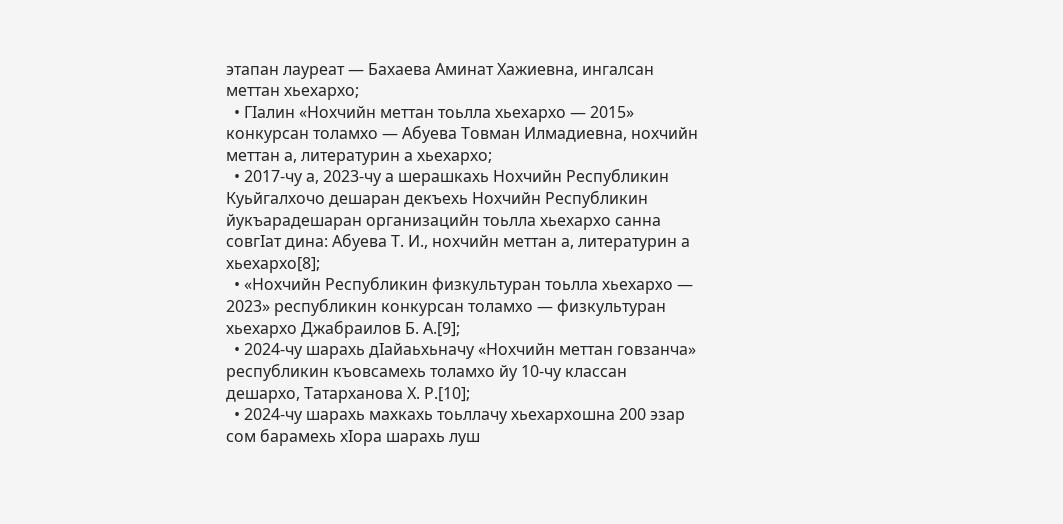этапан лауреат — Бахаева Аминат Хажиевна, ингалсан меттан хьехархо;
  • ГӀалин «Нохчийн меттан тоьлла хьехархо — 2015» конкурсан толамхо — Абуева Товман Илмадиевна, нохчийн меттан а, литературин а хьехархо;
  • 2017-чу а, 2023-чу а шерашкахь Нохчийн Республикин Куьйгалхочо дешаран декъехь Нохчийн Республикин йукъарадешаран организацийн тоьлла хьехархо санна совгӀат дина: Абуева Т. И., нохчийн меттан а, литературин а хьехархо[8];
  • «Нохчийн Республикин физкультуран тоьлла хьехархо — 2023» республикин конкурсан толамхо — физкультуран хьехархо Джабраилов Б. А.[9];
  • 2024-чу шарахь дӀайаьхьначу «Нохчийн меттан говзанча» республикин къовсамехь толамхо йу 10-чу классан дешархо, Татарханова Х. Р.[10];
  • 2024-чу шарахь махкахь тоьллачу хьехархошна 200 эзар сом барамехь хӀора шарахь луш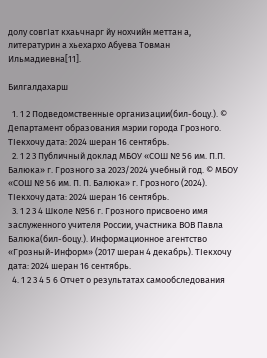долу совгӀат кхаьчнарг йу нохчийн меттан а, литературин а хьехархо Абуева Товман Ильмадиевна[11].

Билгалдахарш

  1. 1 2 Подведомственные организации(бил-боцу.). © Департамент образования мэрии города Грозного. ТӀекхочу дата: 2024 шеран 16 сентябрь.
  2. 1 2 3 Публичный доклад МБОУ «СОШ № 56 им. П.П. Балюка» г. Грозного за 2023/2024 учебный год. © МБОУ «СОШ № 56 им. П. П. Балюка» г. Грозного (2024). ТӀекхочу дата: 2024 шеран 16 сентябрь.
  3. 1 2 3 4 Школе №56 г. Грозного присвоено имя заслуженного учителя России, участника ВОВ Павла Балюка(бил-боцу.). Информационное агентство «Грозный-Информ» (2017 шеран 4 декабрь). ТӀекхочу дата: 2024 шеран 16 сентябрь.
  4. 1 2 3 4 5 6 Отчет о результатах самообследования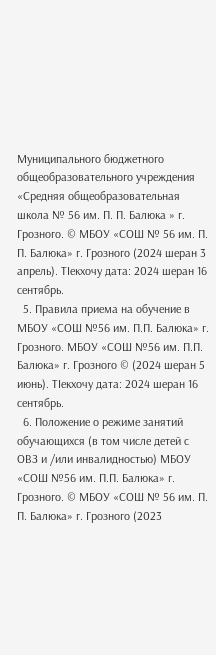Муниципального бюджетного общеобразовательного учреждения «Средняя общеобразовательная школа № 56 им. П. П. Балюка » г. Грозного. © МБОУ «СОШ № 56 им. П. П. Балюка» г. Грозного (2024 шеран 3 апрель). ТӀекхочу дата: 2024 шеран 16 сентябрь.
  5. Правила приема на обучение в МБОУ «СОШ №56 им. П.П. Балюка» г. Грозного. МБОУ «СОШ №56 им. П.П. Балюка» г. Грозного © (2024 шеран 5 июнь). ТӀекхочу дата: 2024 шеран 16 сентябрь.
  6. Положение о режиме занятий обучающихся (в том числе детей с ОВЗ и /или инвалидностью) МБОУ «СОШ №56 им. П.П. Балюка» г. Грозного. © МБОУ «СОШ № 56 им. П. П. Балюка» г. Грозного (2023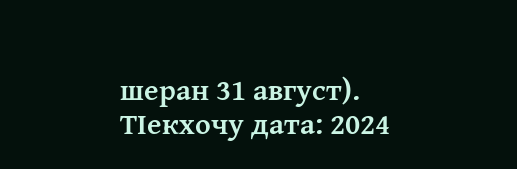шеран 31 август). ТӀекхочу дата: 2024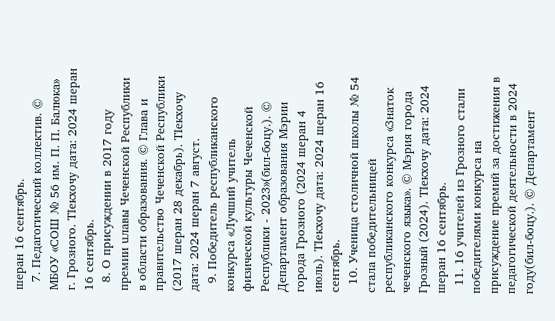шеран 16 сентябрь.
  7. Педагогический коллектив. © МБОУ «СОШ № 56 им. П. П. Балюка» г. Грозного. ТӀекхочу дата: 2024 шеран 16 сентябрь.
  8. О присуждении в 2017 году премии uлавы Чеченской Республики в области образования. © Глава и правительство Чеченской Республики (2017 шеран 28 декабрь). ТӀекхочу дата: 2024 шеран 7 август.
  9. Победитель республиканского конкурса «Лучший учитель физической культуры Чеченской Республики - 2023»(бил-боцу.). © Департамент образования Мэрии города Грозного (2024 шеран 4 июль). ТӀекхочу дата: 2024 шеран 16 сентябрь.
  10. Ученица столичной школы № 54 стала победительницей республиканского конкурса «Знаток чеченского языка». © Мэрия города Грозный (2024). ТӀекхочу дата: 2024 шеран 16 сентябрь.
  11. 16 учителей из Грозного стали победителями конкурса на присуждение премий за достижения в педагогической деятельности в 2024 году(бил-боцу.). © Департамент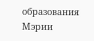образования Мэрии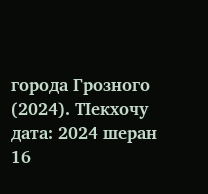города Грозного (2024). ТӀекхочу дата: 2024 шеран 16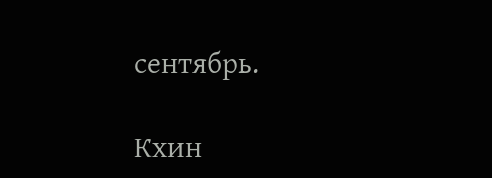сентябрь.

Кхин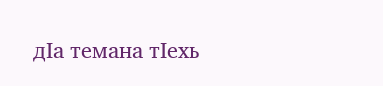дӀа темана тӀехь